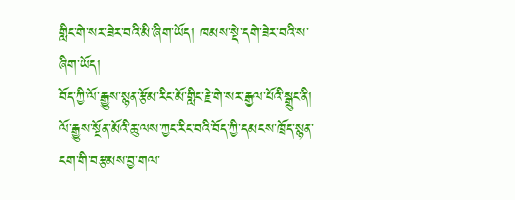གླིང་གེ་སར་ཟེར་བའི་མི་ཞིག་ཡོད། ཁམས་སྡེ་དགེ་ཟེར་བའི་ས་ཞིག་ཡོད།
བོད་ཀྱི་ལོ་རྒྱུས་སྙན་རྩོམ་རིང་མོ་གླིང་རྗེ་གེ་སར་རྒྱལ་པོའི་སྒྲུང་ནི། ལོ་རྒྱུས་སྔོན་མོའི་ཆུ་ལས་ཀྱང་རིང་བའི་བོད་ཀྱི་དམངས་ཁྲོད་སྙན་ངག་གི་བརྩམས་བྱ་གལ་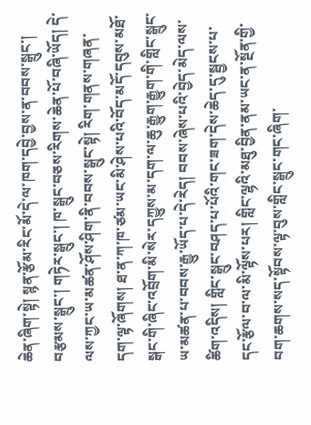ཆེན་ཞིག་སྟེ། སྙན་རྩོམ་རིང་མོ་དེ་ལ་ཁག་དབྱེ་བྱས་ན་བབས་སྒྲུང་། བརྩམས་སྒྲུང་། གཏེར་སྒྲུང་། ཁ་སྒྲུང་བཅས་རིགས་ཆེན་པོ་བཞི་ཡོད། དེ་ལས་ཀྱང་ཡ་མཚན་ཤོས་ཤིག་ནི་བབས་སྒྲུང་སྟེ། རིག་གནས་གཞན་དག་ལྟ་ཞོགས། ཐ་ན་ཀ་ཁ་ཙམ་ཡང་མི་ཤེས་པའི་བོད་མདོ་དབུས་མཐོ་སྒང་གི་ཞིང་འབྲོག་མི་སེར་དཀྱུས་མ་དག་ལ་ཆུ་རྒྱུག་རྒྱུག་གི་གླིང་སྒྲུང་ཡ་མཚན་པ་བབས་རྒྱུ་ཡོད་པ་དེ་རེད། བབས་ཞེས་པའི་བྱེད་མེད་ལས་ཚིག་འདིས། གླིང་སྒྲུང་བཤད་པ་པོའི་གང་ཟག་དེས་ཆེད་དུ་སྦྱངས་པ་དང་རྩོལ་བ་ལ་མི་ལྟོས་པར། གླིང་ལྷའི་མཐུ་བྱིན་ནམ་ཡང་ན་སྔོན་གྱི་བག་ཆགས་སད་སྟོབས་ལྟ་བུས་གླིང་སྒྲུང་གང་ཞིག་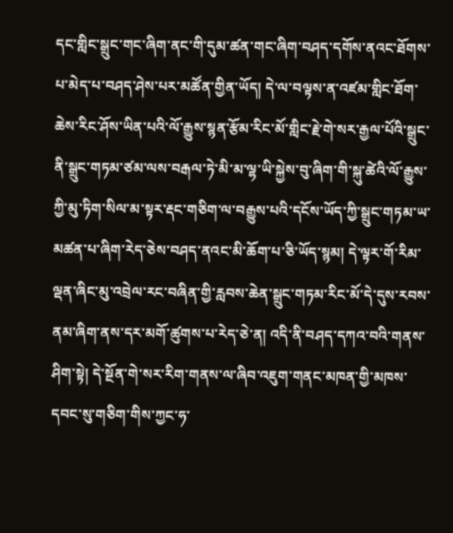དང་གླིང་སྒྲུང་གང་ཞིག་ནང་གི་དུམ་ཚན་གང་ཞིག་བཤད་དགོས་ནའང་ཐོགས་པ་མེད་པ་བཤད་ཤེས་པར་མཚོན་གྱིན་ཡོད། དེ་ལ་བལྟས་ན་འཛམ་གླིང་ཐོག་ཆེས་རིང་ཤོས་ཡིན་པའི་ལོ་རྒྱུས་སྙན་རྩོམ་རིང་མོ་གླིང་རྗེ་གེ་སར་རྒྱལ་པོའི་སྒྲུང་ནི་སྒྲུང་གཏམ་ཙམ་ལས་བརྒལ་ཏེ་མི་མ་ལྷ་ཡི་སྐྱེས་བུ་ཞིག་གི་སྐུ་ཚེའི་ལོ་རྒྱུས་ཀྱི་མུ་ཏིག་སིལ་མ་སྟར་རྡང་གཅིག་ལ་བརྒྱུས་པའི་དངོས་ཡོད་ཀྱི་སྒྲུང་གཏམ་ཡ་མཚན་པ་ཞིག་རེད་ཅེས་བཤད་ནའང་མི་ཆོག་པ་ཅི་ཡོད་སྙམ། དེ་ལྟར་གོ་རིམ་ལྡན་ཞིང་མུ་འབྲེལ་རང་བཞིན་གྱི་རླབས་ཆེན་སྒྲུང་གཏམ་རིང་མོ་དེ་དུས་རབས་ནམ་ཞིག་ནས་དར་མགོ་ཚུགས་པ་རེད་ཅེ་ན། འདི་ནི་བཤད་དཀའ་བའི་གནས་ཤིག་སྟེ། དེ་སྔོན་གེ་སར་རིག་གནས་ལ་ཞིབ་འཇུག་གནང་མཁན་གྱི་མཁས་དབང་སུ་གཅིག་གིས་ཀྱང་ཧ་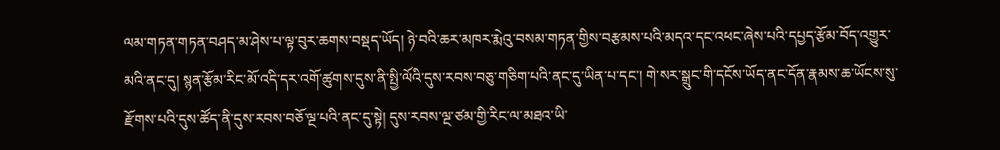ལམ་གཏན་གཏན་བཤད་མ་ཤེས་པ་ལྟ་བུར་ཆགས་བསྡད་ཡོད། ཉེ་བའི་ཆར་མཁར་རྨེའུ་བསམ་གཏན་གྱིས་བརྩམས་པའི་མདའ་དང་འཕང་ཞེས་པའི་དཔྱད་རྩོམ་བོད་འགྱུར་མའི་ནང་དུ། སྙན་རྩོམ་རིང་མོ་འདི་དར་འགོ་ཚུགས་དུས་ནི་སྤྱི་ལོའི་དུས་རབས་བཅུ་གཅིག་པའི་ནང་དུ་ཡིན་པ་དང་། གེ་སར་སྒྲུང་གི་དངོས་ཡོད་ནང་དོན་རྣམས་ཆ་ཡོངས་སུ་རྫོགས་པའི་དུས་ཚོད་ནི་དུས་རབས་བཅོ་ལྔ་པའི་ནང་དུ་སྟེ། དུས་རབས་ལྔ་ཙམ་གྱི་རིང་ལ་མཐའ་ཡི་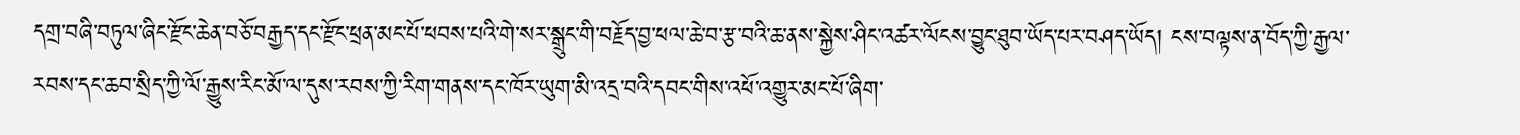དགྲ་བཞི་བཏུལ་ཞིང་རྫོང་ཆེན་བཅོ་བརྒྱད་དང་རྫོང་ཕྲན་མང་པོ་ཕབས་པའི་གེ་སར་སྒྲུང་གི་བརྗོད་བྱ་ཕལ་ཆེ་བ་རྩ་བའི་ཆ་ནས་སྐྱེས་ཤིང་འཚར་ལོངས་བྱུང་ཐུབ་ཡོད་པར་བཤད་ཡོད། ངས་བལྟས་ན་བོད་ཀྱི་རྒྱལ་རབས་དང་ཆབ་སྲིད་ཀྱི་ལོ་རྒྱུས་རིང་མོ་ལ་དུས་རབས་ཀྱི་རིག་གནས་དང་ཁོར་ཡུག་མི་འདྲ་བའི་དབང་གིས་འཕོ་འགྱུར་མང་པོ་ཞིག་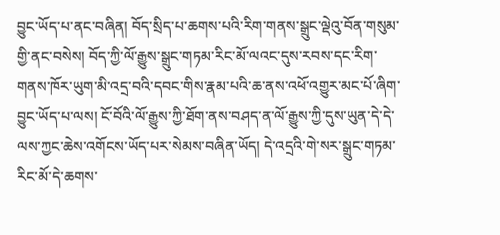བྱུང་ཡོད་པ་ནང་བཞིན། བོད་སྲིད་པ་ཆགས་པའི་རིག་གནས་སྒྲུང་ལྡེའུ་བོན་གསུམ་གྱི་ནང་བསེས། བོད་ཀྱི་ལོ་རྒྱུས་སྒྲུང་གཏམ་རིང་མོ་ལའང་དུས་རབས་དང་རིག་གནས་ཁོར་ཡུག་མི་འདྲ་བའི་དབང་གིས་རྣམ་པའི་ཆ་ནས་འཕོ་འགྱུར་མང་པོ་ཞིག་བྱུང་ཡོད་པ་ལས། ངོ་བོའི་ལོ་རྒྱུས་ཀྱི་ཐོག་ནས་བཤད་ན་ལོ་རྒྱུས་ཀྱི་དུས་ཡུན་དེ་དེ་ལས་ཀྱང་ཆེས་འགོངས་ཡོད་པར་སེམས་བཞིན་ཡོད། དེ་འདྲའི་གེ་སར་སྒྲུང་གཏམ་རིང་མོ་དེ་ཆགས་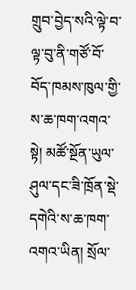གྲུབ་བྱེད་སའི་ལྟེ་བ་ལྟ་བུ་ནི་གཙོ་བོ་བོད་ཁམས་ཁུལ་གྱི་ས་ཆ་ཁག་འགའ་སྟེ། མཚོ་སྔོན་ཡུལ་ཤུལ་དང་ཟི་ཁྲོན་སྡེ་དགེའི་ས་ཆ་ཁག་འགའ་ཡིན། སྲོལ་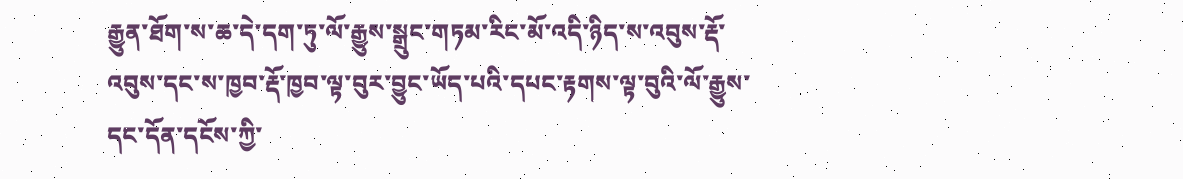རྒྱུན་ཐོག་ས་ཆ་དེ་དག་ཏུ་ལོ་རྒྱུས་སྒྲུང་གཏམ་རིང་མོ་འདི་ཉིད་ས་འབུས་རྡོ་འབུས་དང་ས་ཁྱབ་རྡོ་ཁྱབ་ལྟ་བུར་བྱུང་ཡོད་པའི་དཔང་རྟགས་ལྟ་བུའི་ལོ་རྒྱུས་དང་དོན་དངོས་ཀྱི་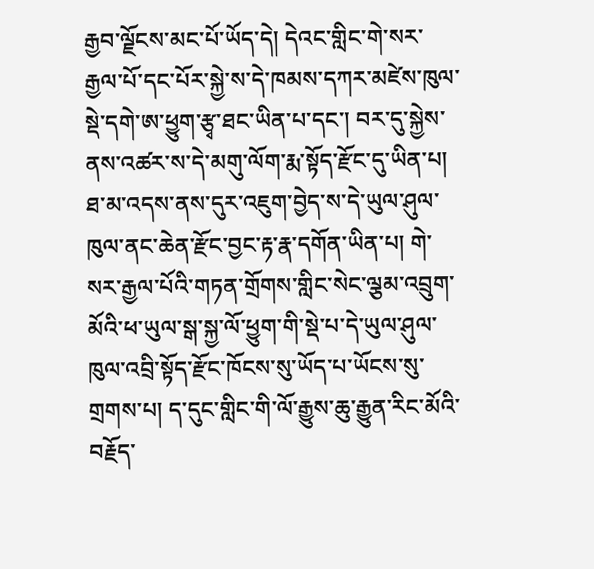རྒྱབ་ལྗོངས་མང་པོ་ཡོད་དེ། དེའང་གླིང་གེ་སར་རྒྱལ་པོ་དང་པོར་སྐྱེ་ས་དེ་ཁམས་དཀར་མཛེས་ཁུལ་སྡེ་དགེ་ཨ་ཕྱུག་རྩྭ་ཐང་ཡིན་པ་དང་། བར་དུ་སྐྱེས་ནས་འཚར་ས་དེ་མགུ་ལོག་རྨ་སྟོད་རྫོང་དུ་ཡིན་པ། ཐ་མ་འདས་ནས་དུར་འཇུག་བྱེད་ས་དེ་ཡུལ་ཤུལ་ཁུལ་ནང་ཆེན་རྫོང་བྱང་རྟ་རྣ་དགོན་ཡིན་པ། གེ་སར་རྒྱལ་པོའི་གཏན་གྲོགས་གླིང་སེང་ལྕམ་འབྲུག་མོའི་ཕ་ཡུལ་སྒ་སྐྱ་ལོ་ཕྱུག་གི་སྡེ་པ་དེ་ཡུལ་ཤུལ་ཁུལ་འབྲི་སྟོད་རྫོང་ཁོངས་སུ་ཡོད་པ་ཡོངས་སུ་གྲགས་པ། ད་དུང་གླིང་གི་ལོ་རྒྱུས་ཆུ་རྒྱུན་རིང་མོའི་བརྗོད་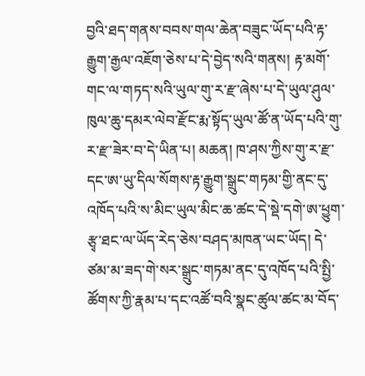བྱའི་ཐད་གནས་བབས་གལ་ཆེན་བཟུང་ཡོད་པའི་རྟ་རྒྱུག་རྒྱལ་འཇོག་ཅེས་པ་དེ་བྱེད་སའི་གནས། རྟ་མགོ་གང་ལ་གཏད་སའི་ཡུལ་གུ་ར་རྫ་ཞེས་པ་དེ་ཡུལ་ཤུལ་ཁུལ་ཆུ་དམར་ལེབ་རྫོང་རྨ་སྟོད་ཡུལ་ཚོ་ན་ཡོད་པའི་གུ་ར་རྫ་ཟེར་བ་དེ་ཡིན་པ། མཆན། ཁ་ཤས་ཀྱིས་གུ་ར་རྫ་དང་ཨ་ཡུ་དིལ་སོགས་རྟ་རྒྱུག་སྒྲུང་གཏམ་གྱི་ནང་དུ་འཁོད་པའི་ས་མིང་ཡུལ་མིང་ཆ་ཚང་དེ་སྡེ་དགེ་ཨ་ཕྱུག་རྩྭ་ཐང་ལ་ཡོད་རེད་ཅེས་བཤད་མཁན་ཡང་ཡོད། དེ་ཙམ་མ་ཟད་གེ་སར་སྒྲུང་གཏམ་ནང་དུ་འཁོད་པའི་སྤྱི་ཚོགས་ཀྱི་རྣམ་པ་དང་འཚོ་བའི་སྣང་ཚུལ་ཚང་མ་བོད་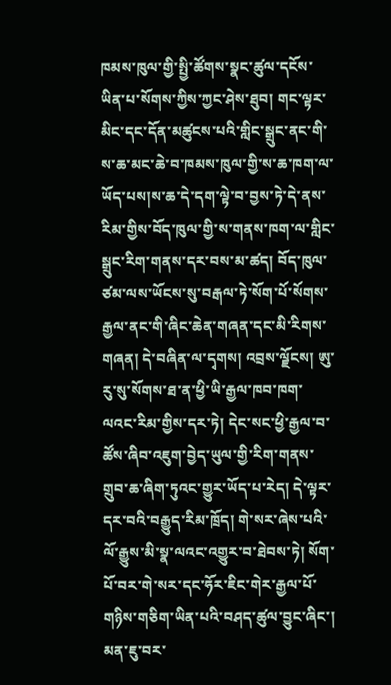ཁམས་ཁུལ་གྱི་སྤྱི་ཚོགས་སྣང་ཚུལ་དངོས་ཡིན་པ་སོགས་ཀྱིས་ཀྱང་ཤེས་ཐུབ། གང་ལྟར་མིང་དང་དོན་མཚུངས་པའི་གླིང་སྒྲུང་ནང་གི་ས་ཆ་མང་ཆེ་བ་ཁམས་ཁུལ་གྱི་ས་ཆ་ཁག་ལ་ཡོད་པས།ས་ཆ་དེ་དག་ལྟེ་བ་བྱས་ཏེ་དེ་ནས་རིམ་གྱིས་བོད་ཁུལ་གྱི་ས་གནས་ཁག་ལ་གླིང་སྒྲུང་རིག་གནས་དར་བས་མ་ཚད། བོད་ཁུལ་ཙམ་ལས་ཡོངས་སུ་བརྒལ་ཏེ་སོག་པོ་སོགས་རྒྱལ་ནང་གི་ཞིང་ཆེན་གཞན་དང་མི་རིགས་གཞན། དེ་བཞིན་ལ་དྭགས། འབྲས་ལྗོངས། ཨུ་རུ་སུ་སོགས་ཐ་ན་ཕྱི་ཡི་རྒྱལ་ཁབ་ཁག་ལའང་རིམ་གྱིས་དར་ཏེ། དེང་སང་ཕྱི་རྒྱལ་བ་ཚོས་ཞིབ་འཇུག་བྱེད་ཡུལ་གྱི་རིག་གནས་གྲུབ་ཆ་ཞིག་ཏུའང་གྱུར་ཡོད་པ་རེད། དེ་ལྟར་དར་བའི་བརྒྱུད་རིམ་ཁྲོད། གེ་སར་ཞེས་པའི་ལོ་རྒྱུས་མི་སྣ་ལའང་འགྱུར་བ་ཐེབས་ཏེ། སོག་པོ་བར་གེ་སར་དང་ཧོར་ཇིང་གེར་རྒྱལ་པོ་གཉིས་གཅིག་ཡིན་པའི་བཤད་ཚུལ་བྱུང་ཞིང་། མན་ཇུ་བར་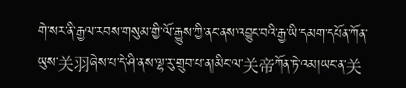གེ་སར་ནི་རྒྱལ་རབས་གསུམ་གྱི་ལོ་རྒྱུས་ཀྱི་ནང་ནས་འབྱུང་བའི་རྒྱ་ཡི་དམག་དཔོན་ཀོན་ཡུས་关羽ཞེས་པ་དེ་ཤི་ནས་ལྷ་རུ་གྲུབ་པ་ན།མིང་ལ་关帝ཀོན་ཏེ་འམ།ཡང་ན་关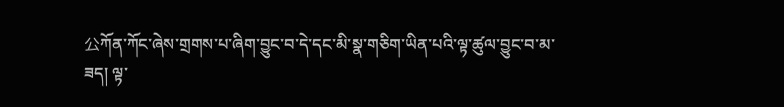公ཀོན་ཀོང་ཞེས་གྲགས་པ་ཞིག་བྱུང་བ་དེ་དང་མི་སྣ་གཅིག་ཡིན་པའི་ལྟ་ཚུལ་བྱུང་བ་མ་ཟད། ལྟ་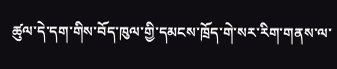ཚུལ་དེ་དག་གིས་བོད་ཁུལ་གྱི་དམངས་ཁྲོད་གེ་སར་རིག་གནས་ལ་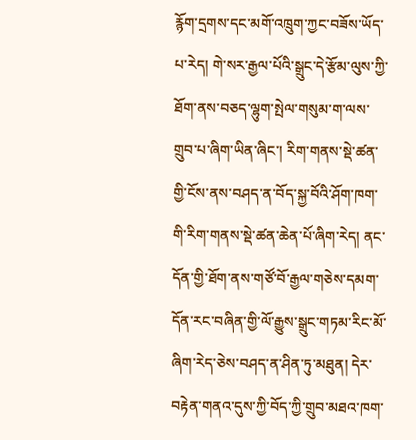རྙོག་དྲགས་དང་མགོ་འཁྲུག་ཀྱང་བཟོས་ཡོད་པ་རེད། གེ་སར་རྒྱལ་པོའི་སྒྲུང་དེ་རྩོམ་ལུས་ཀྱི་ཐོག་ནས་བཅད་ལྷུག་སྤེལ་གསུམ་ག་ལས་གྲུབ་པ་ཞིག་ཡིན་ཞིང་། རིག་གནས་སྡེ་ཚན་གྱི་ངོས་ནས་བཤད་ན་བོད་སྐྱ་བོའི་ཤོག་ཁག་གི་རིག་གནས་སྡེ་ཚན་ཆེན་པོ་ཞིག་རེད། ནང་དོན་གྱི་ཐོག་ནས་གཙོ་བོ་རྒྱལ་གཅེས་དམག་དོན་རང་བཞིན་གྱི་ལོ་རྒྱུས་སྒྲུང་གཏམ་རིང་མོ་ཞིག་རེད་ཅེས་བཤད་ན་ཤིན་ཏུ་མཐུན། དེར་བརྟེན་གནའ་དུས་ཀྱི་བོད་ཀྱི་གྲུབ་མཐའ་ཁག་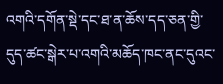འགའི་དགོན་སྡེ་དང་ཐ་ན་ཆོས་དད་ཅན་གྱི་དུད་ཚང་སྒེར་པ་འགའི་མཆོད་ཁང་ནང་དུའང་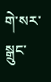གེ་སར་སྒྲུང་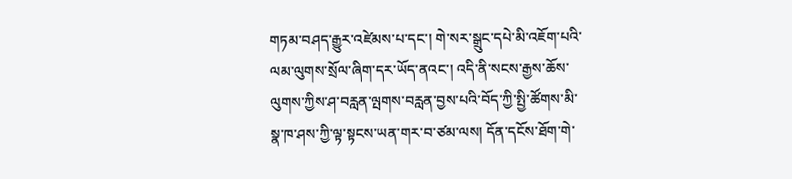གཏམ་བཤད་རྒྱུར་འཛེམས་པ་དང་། གེ་སར་སྒྲུང་དཔེ་མི་འཇོག་པའི་ལམ་ལུགས་སྲོལ་ཞིག་དར་ཡོད་ནའང་། འདི་ནི་སངས་རྒྱས་ཆོས་ལུགས་ཀྱིས་ཤ་བརླན་ལྤགས་བརླན་བྱས་པའི་བོད་ཀྱི་སྤྱི་ཚོགས་མི་སྣ་ཁ་ཤས་ཀྱི་ལྟ་སྟངས་ཡན་གར་བ་ཙམ་ལས། དོན་དངོས་ཐོག་གེ་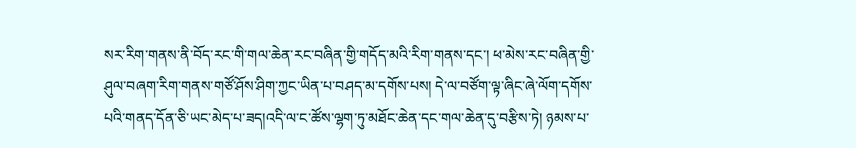སར་རིག་གནས་ནི་བོད་རང་གི་གལ་ཆེན་རང་བཞིན་གྱི་གདོད་མའི་རིག་གནས་དང་། ཕ་མེས་རང་བཞིན་གྱི་ཤུལ་བཞག་རིག་གནས་གཙོ་ཤོས་ཤིག་ཀྱང་ཡིན་པ་བཤད་མ་དགོས་པས། དེ་ལ་བཙོག་ལྟ་ཞིང་ཞེ་ལོག་དགོས་པའི་གནད་དོན་ཅི་ཡང་མེད་པ་ཟད།འདི་ལ་ང་ཚོས་ལྷག་ཏུ་མཐོང་ཆེན་དང་གལ་ཆེན་དུ་བརྩིས་ཏེ། ཉམས་པ་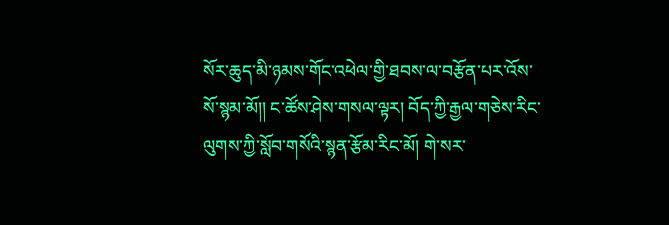སོར་ཆུད་མི་ཉམས་གོང་འཕེལ་གྱི་ཐབས་ལ་བརྩོན་པར་འོས་སོ་སྙམ་མོ།། ང་ཚོས་ཤེས་གསལ་ལྟར། བོད་ཀྱི་རྒྱལ་གཅེས་རིང་ལུགས་ཀྱི་སློབ་གསོའི་སྙན་རྩོམ་རིང་མོ། གེ་སར་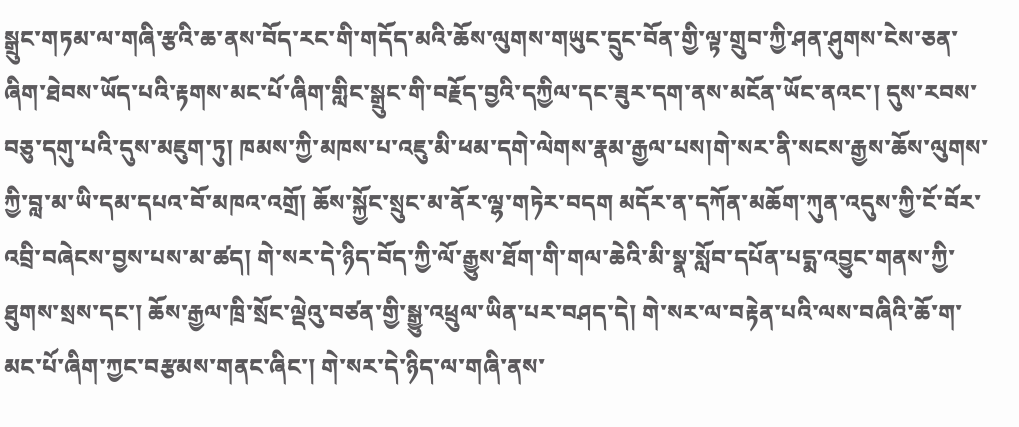སྒྲུང་གཏམ་ལ་གཞི་རྩའི་ཆ་ནས་བོད་རང་གི་གདོད་མའི་ཆོས་ལུགས་གཡུང་དྲུང་བོན་གྱི་ལྟ་གྲུབ་ཀྱི་ཤན་ཤུགས་ངེས་ཅན་ཞིག་ཐེབས་ཡོད་པའི་རྟགས་མང་པོ་ཞིག་གླིང་སྒྲུང་གི་བརྗོད་བྱའི་དཀྱིལ་དང་ཟུར་དག་ནས་མངོན་ཡོང་ནའང་། དུས་རབས་བཅུ་དགུ་པའི་དུས་མཇུག་ཏུ། ཁམས་ཀྱི་མཁས་པ་འཇུ་མི་ཕམ་དགེ་ལེགས་རྣམ་རྒྱལ་པས།གེ་སར་ནི་སངས་རྒྱས་ཆོས་ལུགས་ཀྱི་བླ་མ་ཡི་དམ་དཔའ་བོ་མཁའ་འགྲོ། ཆོས་སྐྱོང་སྲུང་མ་ནོར་ལྷ་གཏེར་བདག མདོར་ན་དཀོན་མཆོག་ཀུན་འདུས་ཀྱི་ངོ་བོར་འབྲི་བཞེངས་བྱས་པས་མ་ཚད། གེ་སར་དེ་ཉིད་བོད་ཀྱི་ལོ་རྒྱུས་ཐོག་གི་གལ་ཆེའི་མི་སྣ་སློབ་དཔོན་པདྨ་འབྱུང་གནས་ཀྱི་ཐུགས་སྲས་དང་། ཆོས་རྒྱལ་ཁྲི་སྲོང་ལྡེའུ་བཙན་གྱི་སྒྱུ་འཕྲུལ་ཡིན་པར་བཤད་དེ། གེ་སར་ལ་བརྟེན་པའི་ལས་བཞིའི་ཆོ་ག་མང་པོ་ཞིག་ཀྱང་བརྩམས་གནང་ཞིང་། གེ་སར་དེ་ཉིད་ལ་གཞི་ནས་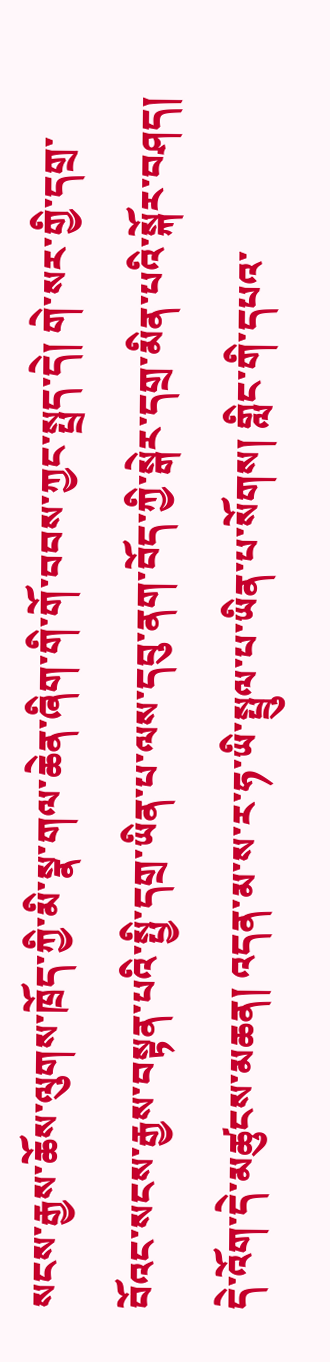སངས་རྒྱས་ཆོས་ལུགས་ཁྲོད་ཀྱི་མི་སྣ་གལ་ཆེན་ཞིག་གི་གོ་བབས་ཀྱང་སྤྲད་དེ། གེ་སར་གྱི་དགྲ་བོའང་སངས་རྒྱས་བསྟན་པའི་སྤྱི་དགྲ་ཡིན་པ་ལས་དབུ་ནག་བོད་ཀྱི་སྒེར་དགྲ་མིན་པའི་སྐོར་བཤད། དེ་འོག་དེ་མཚུངས་མཆན། འདན་མ་ས་ར་ཧ་ཡི་སྤྲུལ་པ་ཡིན་པ་སོགས། གླིང་གི་དཔའ་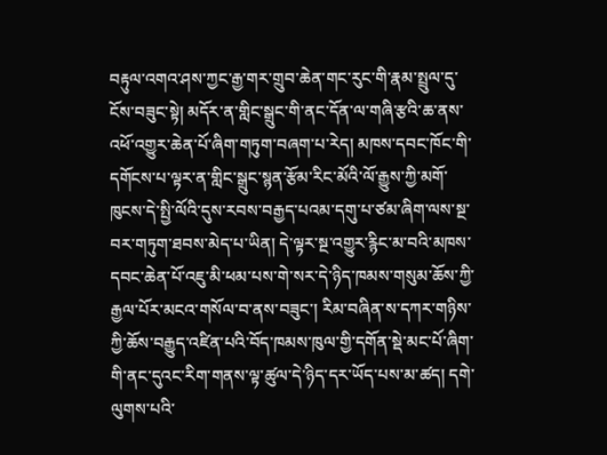བརྟུལ་འགའ་ཤས་ཀྱང་རྒྱ་གར་གྲུབ་ཆེན་གང་རུང་གི་རྣམ་སྤྲུལ་དུ་ངོས་བཟུང་སྟེ། མདོར་ན་གླིང་སྒྲུང་གི་ནང་དོན་ལ་གཞི་རྩའི་ཆ་ནས་འཕོ་འགྱུར་ཆེན་པོ་ཞིག་གཏུག་བཞག་པ་རེད། མཁས་དབང་ཁོང་གི་དགོངས་པ་ལྟར་ན་གླིང་སྒྲུང་སྙན་རྩོམ་རིང་མོའི་ལོ་རྒྱུས་ཀྱི་མགོ་ཁུངས་དེ་སྤྱི་ལོའི་དུས་རབས་བརྒྱད་པའམ་དགུ་པ་ཙམ་ཞིག་ལས་སྔ་བར་གཏུག་ཐབས་མེད་པ་ཡིན། དེ་ལྟར་སྔ་འགྱུར་རྙིང་མ་བའི་མཁས་དབང་ཆེན་པོ་འཇུ་མི་ཕམ་པས་གེ་སར་དེ་ཉིད་ཁམས་གསུམ་ཆོས་ཀྱི་རྒྱལ་པོར་མངའ་གསོལ་བ་ནས་བཟུང་། རིམ་བཞིན་ས་དཀར་གཉིས་ཀྱི་ཆོས་བརྒྱུད་འཛིན་པའི་བོད་ཁམས་ཁུལ་གྱི་དགོན་སྡེ་མང་པོ་ཞིག་གི་ནང་དུའང་རིག་གནས་ལྟ་ཚུལ་དེ་ཉིད་དར་ཡོད་པས་མ་ཚད། དགེ་ལུགས་པའི་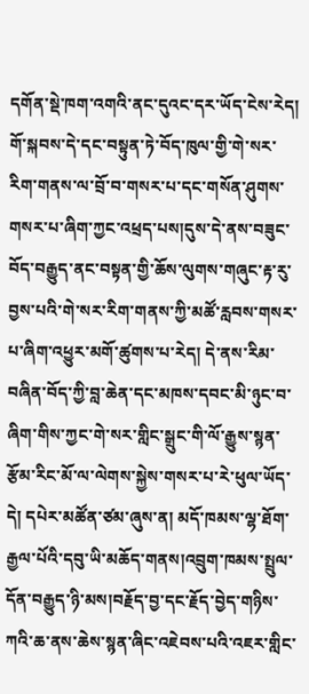དགོན་སྡེ་ཁག་འགའི་ནང་དུའང་དར་ཡོད་ངེས་རེད། གོ་སྐབས་དེ་དང་བསྟུན་ཏེ་བོད་ཁུལ་གྱི་གེ་སར་རིག་གནས་ལ་བྲོ་བ་གསར་པ་དང་གསོན་ཤུགས་གསར་པ་ཞིག་ཀྱང་འཕྲད་པས།དུས་དེ་ནས་བཟུང་བོད་བརྒྱུད་ནང་བསྟན་གྱི་ཆོས་ལུགས་གཞུང་རྟ་རུ་བྱས་པའི་གེ་སར་རིག་གནས་ཀྱི་མཚོ་རླབས་གསར་པ་ཞིག་འཕྱུར་མགོ་ཚུགས་པ་རེད། དེ་ནས་རིམ་བཞིན་བོད་ཀྱི་བླ་ཆེན་དང་མཁས་དབང་མི་ཉུང་བ་ཞིག་གིས་ཀྱང་གེ་སར་གླིང་སྒྲུང་གི་ལོ་རྒྱུས་སྙན་རྩོམ་རིང་མོ་ལ་ལེགས་སྐྱེས་གསར་པ་རེ་ཕུལ་ཡོད་དེ། དཔེར་མཚོན་ཙམ་ཞུས་ན། མདོ་ཁམས་ལྷ་ཐོག་རྒྱལ་པོའི་དབུ་ཡི་མཆོད་གནས།འབྲུག་ཁམས་སྤྲུལ་དོན་བརྒྱུད་ཉི་མས།བརྗོད་བྱ་དང་རྗོད་བྱེད་གཉིས་ཀའི་ཆ་ནས་ཆེས་སྙན་ཞིང་འཇེབས་པའི་འཇར་གླིང་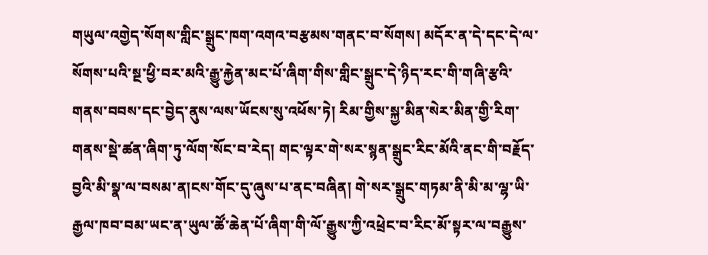གཡུལ་འགྱེད་སོགས་གླིང་སྒྲུང་ཁག་འགའ་བརྩམས་གནང་བ་སོགས། མདོར་ན་དེ་དང་དེ་ལ་སོགས་པའི་སྔ་ཕྱི་བར་མའི་རྒྱུ་རྐྱེན་མང་པོ་ཞིག་གིས་གླིང་སྒྲུང་དེ་ཉིད་རང་གི་གཞི་རྩའི་གནས་བབས་དང་བྱེད་ནུས་ལས་ཡོངས་སུ་འཕོས་ཏེ། རིམ་གྱིས་སྐྱ་མིན་སེར་མིན་གྱི་རིག་གནས་སྡེ་ཚན་ཞིག་ཏུ་ལོག་སོང་བ་རེད། གང་ལྟར་གེ་སར་སྙན་སྒྲུང་རིང་མོའི་ནང་གི་བརྗོད་བྱའི་མི་སྣ་ལ་བསམ་ན།ངས་གོང་དུ་ཞུས་པ་ནང་བཞིན། གེ་སར་སྒྲུང་གཏམ་ནི་མི་མ་ལྷ་ཡི་རྒྱལ་ཁབ་བམ་ཡང་ན་ཡུལ་ཚོ་ཆེན་པོ་ཞིག་གི་ལོ་རྒྱུས་ཀྱི་འཕྲེང་བ་རིང་མོ་སྟར་ལ་བརྒྱུས་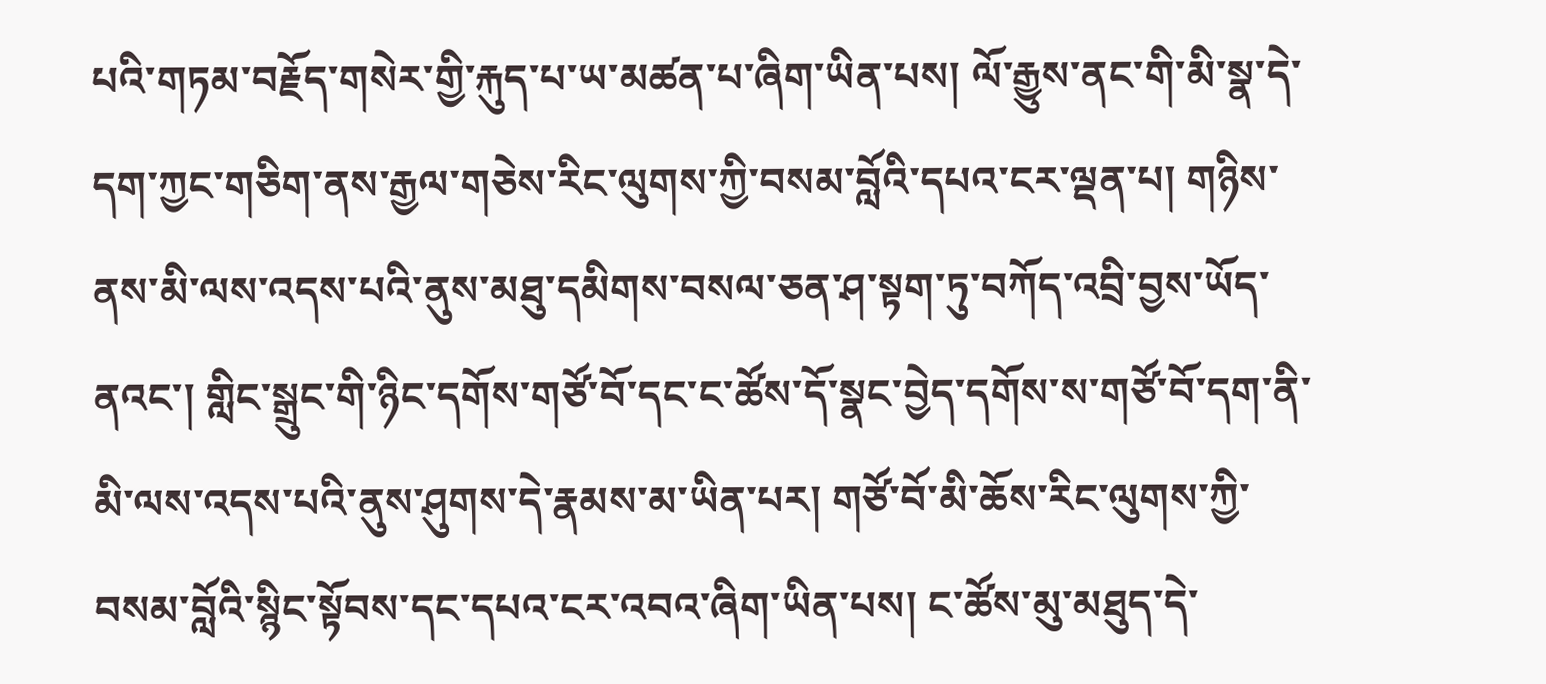པའི་གཏམ་བརྗོད་གསེར་གྱི་རྐུད་པ་ཡ་མཚན་པ་ཞིག་ཡིན་པས། ལོ་རྒྱུས་ནང་གི་མི་སྣ་དེ་དག་ཀྱང་གཅིག་ནས་རྒྱལ་གཅེས་རིང་ལུགས་ཀྱི་བསམ་བློའི་དཔའ་ངར་ལྡན་པ། གཉིས་ནས་མི་ལས་འདས་པའི་ནུས་མཐུ་དམིགས་བསལ་ཅན་ཤ་སྟག་ཏུ་བཀོད་འབྲི་བྱས་ཡོད་ནའང་། གླིང་སྒྲུང་གི་ཉིང་དགོས་གཙོ་བོ་དང་ང་ཚོས་དོ་སྣང་བྱེད་དགོས་ས་གཙོ་བོ་དག་ནི་མི་ལས་འདས་པའི་ནུས་ཤུགས་དེ་རྣམས་མ་ཡིན་པར། གཙོ་བོ་མི་ཆོས་རིང་ལུགས་ཀྱི་བསམ་བློའི་སྙིང་སྟོབས་དང་དཔའ་ངར་འབའ་ཞིག་ཡིན་པས། ང་ཚོས་མུ་མཐུད་དེ་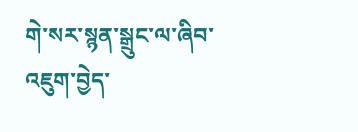གེ་སར་སྙན་སྒྲུང་ལ་ཞིབ་འཇུག་བྱེད་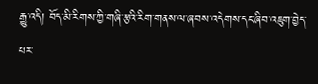རྒྱུ་འདི། བོད་མི་རིགས་ཀྱི་གཞི་རྩའི་རིག་གནས་ལ་ཞབས་འདེགས་དང་ཞིབ་འཇུག་བྱེད་པར་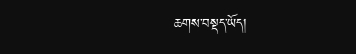ཆགས་བསྡད་ཡོད།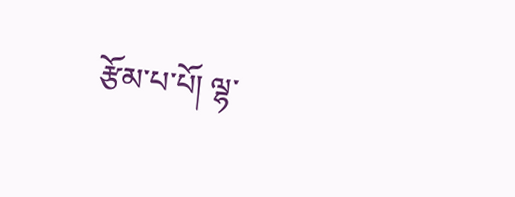རྩོམ་པ་པོ། ལྷ་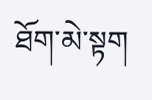ཐོག་མེ་སྟག